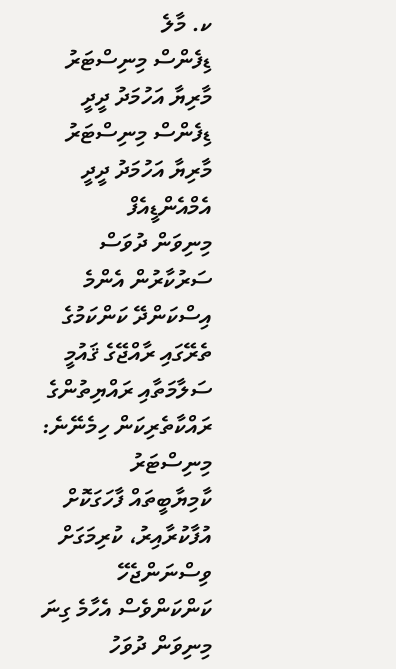ކ. މާލެ
ޑިފެންސް މިނިސްޓަރު މާރިޔާ އަހުމަދު ދީދީ
ޑިފެންސް މިނިސްޓަރު މާރިޔާ އަހުމަދު ދީދީ
އެމްއެންޑީއެފް
މިނިވަން ދުވަސް
ސަރުކާރުން އެންމެ އިސްކަންދޭ ކަންކަމުގެ ތެރޭގައި ރާއްޖޭގެ ޤައުމީ ސަލާމަތާއި ރައްޔިތުންގެ ރައްކާތެރިކަން ހިމެނޭނެ: މިނިސްޓަރު
ކާމިޔާބީތައް ފާހަގަކޮށް އުފާކުރާއިރު، ކުރިމަގަށް ވިސްނަންޖެހޭ ކަންކަންވެސް އެހާމެ ގިނަ
މިނިވަން ދުވަހު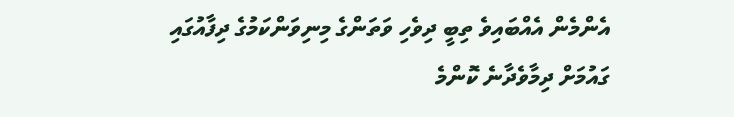އެންމެން އެއްބައިވެ ތިބީ ދިވެހި ވަތަންގެ މިނިވަންކަމުގެ ދިފާއުގައި
ގައުމަށް ދިމާވެދާނެ ކޮންމެ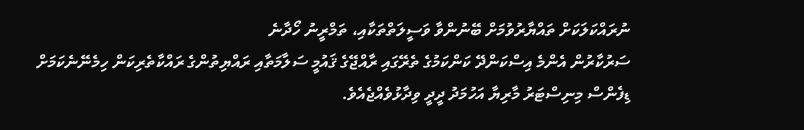ނުރައްކަލަކަށް ތައްޔާރުވުމަށް ބޭނުންވާ ވަސީލަތްތަކާއި، ތަމްރީނު ހޯދާނެ
ސަރުކާރުން އެންމެ އިސްކަންދޭ ކަންކަމުގެ ތެރޭގައި ރާއްޖޭގެ ޤައުމީ ސަލާމަތާއި ރައްޔިތުންގެ ރައްކާތެރިކަން ހިމެނޭނެކަމަށް ޑިފެންސް މިނިސްޓަރު މާރިޔާ އަހުމަދު ދީދީ ވިދާޅުވެއްޖެއެވެ.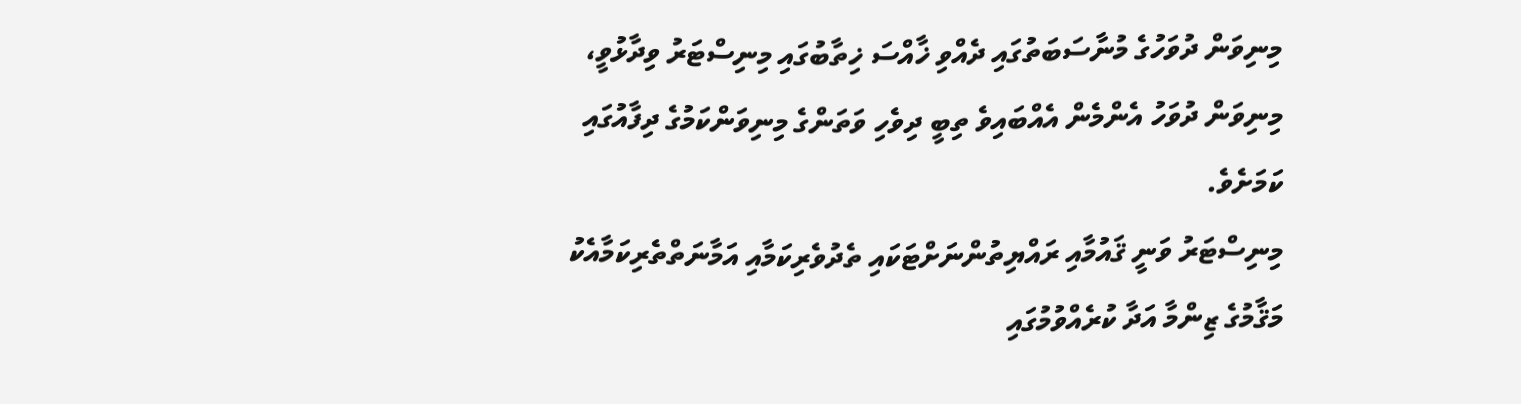މިނިވަން ދުވަހުގެ މުނާސަބަތުގައި ދެއްވި ޚާއްސަ ޚިތާބުގައި މިނިސްޓަރު ވިދާޅުވީ، މިނިވަން ދުވަހު އެންމެން އެއްބައިވެ ތިބީ ދިވެހި ވަތަންގެ މިނިވަންކަމުގެ ދިފާއުގައި ކަމަށެވެ.
މިނިސްޓަރު ވަނީ ޤައުމާއި ރައްޔިތުންނަށްޓަކައި ތެދުވެރިކަމާއި އަމާނަތްތެރިކަމާއެކު މަޤާމުގެ ޒިންމާ އަދާ ކުރެއްވުމުގައި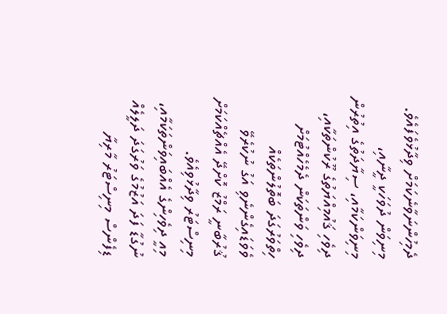ދެމިހުންނަވާނެކަމަށް ވިދާޅުވެފައެވެ.
މިނިވަން ދުވަހަކީ ދީނާއި، މިނިވަންކަމާއި، ސިޔާދަތުގެ އިތުރުން ދިވެހި ޤައުމިއްޔަތުގެ ރޫކުންތަކާއި، ދިވެހި ވަންތަކަން ދެމެހެއްޓުމަށް ހިތްވަރުގަދަ ބަތޮލުންތަކެއް ވެވަޑައިގެންނެވި އަގު ނުކުރެވޭ ޤުރުބާނީ ރަމްޒު ކޮށްދޭ އެއްޗެއްކަމަށް މިނިސްޓަރު ވިދާޅުވިއެވެ.
މިއީ ދިވެހިންގެ އެއްބައިވަންތަކަމާއި، ނުގުޑާ ފަދަ އަޒުމުގެ ވަރުގަދަ ދަލީލެއް
ޑިފެންސް މިނިސްޓަރު މާރިޔާ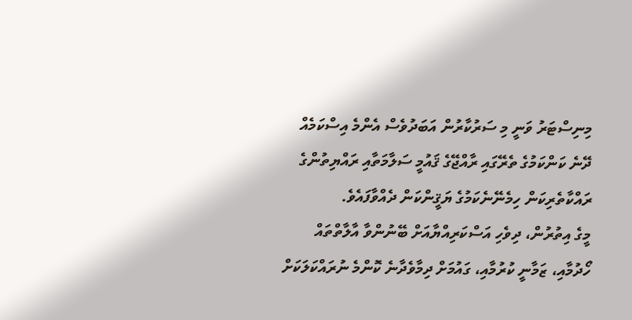މިނިސްޓަރު ވަނީ މި ސަރުކާރުން އަބަދުވެސް އެންމެ އިސްކަމެއް ދޭނެ ކަންކަމުގެ ތެރޭގައި ރާއްޖޭގެ ޤައުމީ ސަލާމަތާއި ރައްޔިތުންގެ ރައްކާތެރިކަން ހިމެނޭނެކަމުގެ ޔަޤީންކަން ދެއްވާފައެވެ.
މީގެ އިތުރުން، ދިވެހި އަސްކަރިއްޔާއަށް ބޭނުންވާ އާލާތްތައް ހޯދުމާއި، ޒަމާނީ ކުރުމާއި، ގައުމަށް ދިމާވެދާނެ ކޮންމެ ނުރައްކަލަކަށް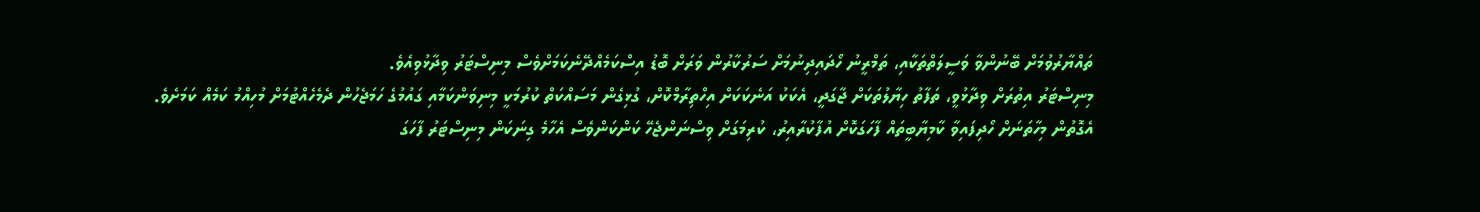ތައްޔާރުވުމަށް ބޭނުންވާ ވަސީލަތްތަކާއި، ތަމްރީނު ހޯދައިދިނުމަށް ސަރުކާރުން ވަރަށް ބޮޑު އިސްކަމެއްދޭނެކަމަށްވެސް މިނިސްޓަރު ވިދާޅުވިއެވެ.
މިނިސްޓަރު އިތުރަށް ވިދާޅުވީ، ތަފާތު ހިޔާލުތަކަށް ޖާގަދީ، އެކަކު އަނެކަކަށް އިހްތިރާމްކޮށް، ގުޅިގެން މަސައްކަތް ކުރުމަކީ މިނިވަންކަމާއި ގައުމުގެ ހަމަޖެހުން ދެމެހެއްޓުމަށް މުހިއްމު ކަމެއް ކަމަށެވެ. އެގޮތުން މިހާތަނަށް ހޯދިފައިވާ ކާމިޔާބީތައް ފާހަގަކޮށް އުފާކުރާއިރު، ކުރިމަގަށް ވިސްނަންޖެހޭ ކަންކަންވެސް އެހާމެ ގިނަކަން މިނިސްޓަރު ފާހަގަ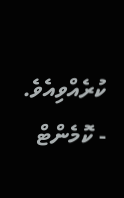ކުރެއްވިއެވެ.
- ކޮމެންޓް